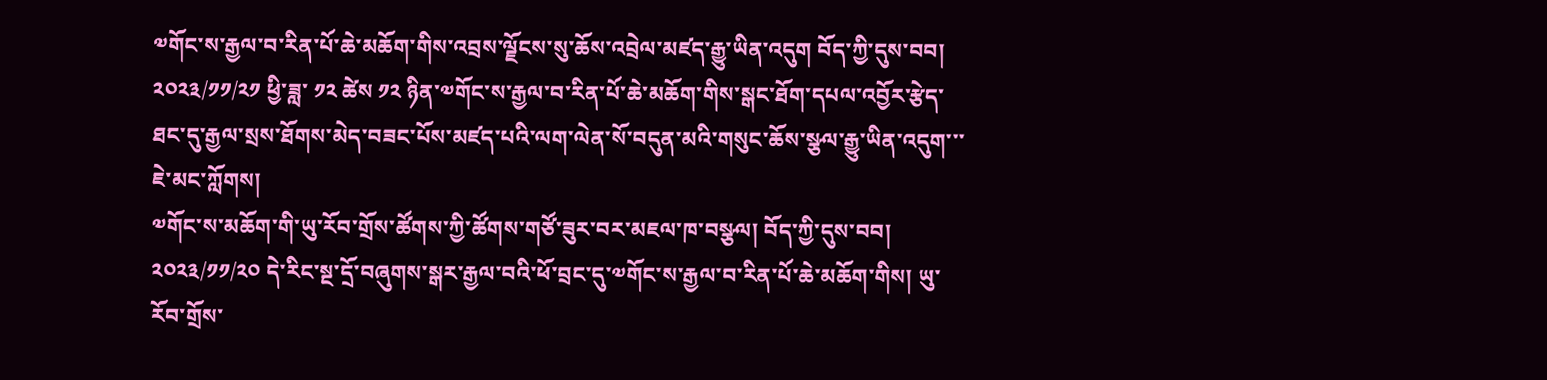༧གོང་ས་རྒྱལ་བ་རིན་པོ་ཆེ་མཆོག་གིས་འབྲས་ལྗོངས་སུ་ཆོས་འབྲེལ་མཛད་རྒྱུ་ཡིན་འདུག བོད་ཀྱི་དུས་བབ། ༢༠༢༣/༡༡/༢༡ ཕྱི་ཟླ་ ༡༢ ཚེས ༡༢ ཉིན་༧གོང་ས་རྒྱལ་བ་རིན་པོ་ཆེ་མཆོག་གིས་སྒང་ཐོག་དཔལ་འབྱོར་རྩེད་ཐང་དུ་རྒྱལ་སྲས་ཐོགས་མེད་བཟང་པོས་མཛད་པའི་ལག་ལེན་སོ་བདུན་མའི་གསུང་ཆོས་སྩལ་རྒྱུ་ཡིན་འདུག་་་ ཇེ་མང་ཀློགས།
༧གོང་ས་མཆོག་གི་ཡུ་རོབ་གྲོས་ཚོགས་ཀྱི་ཚོགས་གཙོ་ཟུར་བར་མཇལ་ཁ་བསྩལ། བོད་ཀྱི་དུས་བབ། ༢༠༢༣/༡༡/༢༠ དེ་རིང་སྔ་དྲོ་བཞུགས་སྒར་རྒྱལ་བའི་ཕོ་བྲང་དུ་༧གོང་ས་རྒྱལ་བ་རིན་པོ་ཆེ་མཆོག་གིས། ཡུ་རོབ་གྲོས་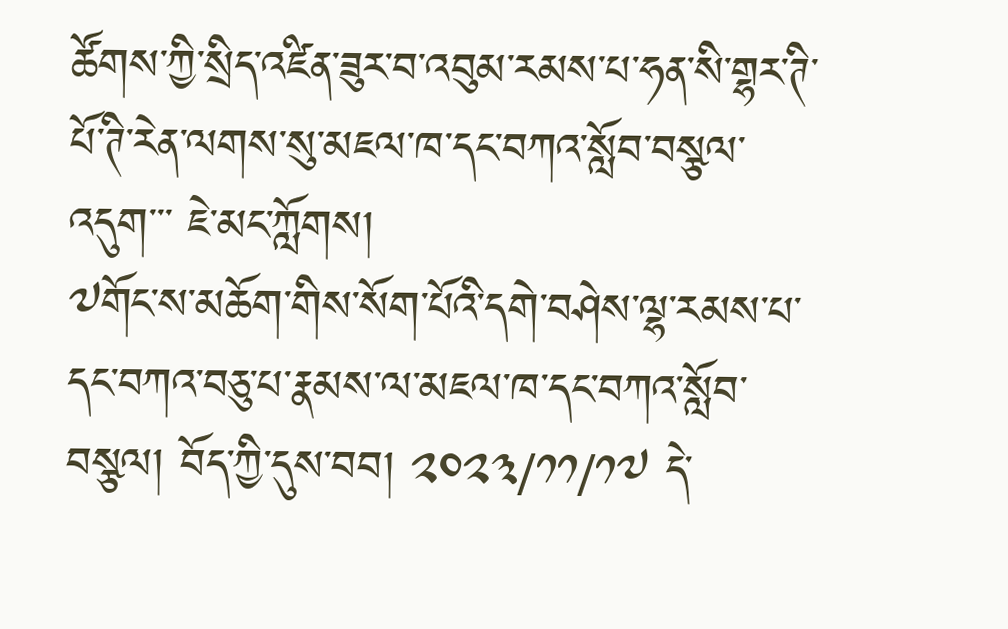ཚོགས་ཀྱི་སྲིད་འཛིན་ཟུར་བ་འབུམ་རམས་པ་ཧན་སི་གྷར་ཊི་པོ་ཊི་རེན་ལགས་སུ་མཇལ་ཁ་དང་བཀའ་སློབ་བསྩལ་འདུག་་་ ཇེ་མང་ཀློགས།
༧གོང་ས་མཆོག་གིས་སོག་པོའི་དགེ་བཤེས་ལྷ་རམས་པ་དང་བཀའ་བཅུ་པ་རྣམས་ལ་མཇལ་ཁ་དང་བཀའ་སློབ་བསྩལ། བོད་ཀྱི་དུས་བབ། ༢༠༢༣/༡༡/༡༧ དེ་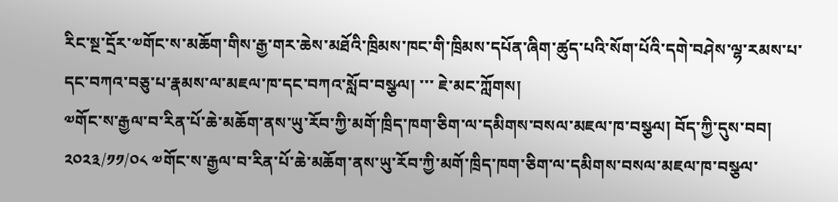རིང་སྔ་དྲོར་༧གོང་ས་མཆོག་གིས་རྒྱ་གར་ཆེས་མཐོའི་ཁྲིམས་ཁང་གི་ཁྲིམས་དཔོན་ཞིག་ཚུད་པའི་སོག་པོའི་དགེ་བཤེས་ལྷ་རམས་པ་དང་བཀའ་བཅུ་པ་རྣམས་ལ་མཇལ་ཁ་དང་བཀའ་སློབ་བསྩལ། ་་་ ཇེ་མང་ཀློགས།
༧གོང་ས་རྒྱལ་བ་རིན་པོ་ཆེ་མཆོག་ནས་ཡུ་རོབ་ཀྱི་མགོ་ཁྲིད་ཁག་ཅིག་ལ་དམིགས་བསལ་མཇལ་ཁ་བསྩལ། བོད་ཀྱི་དུས་བབ། ༢༠༢༣/༡༡/༠༨ ༧གོང་ས་རྒྱལ་བ་རིན་པོ་ཆེ་མཆོག་ནས་ཡུ་རོབ་ཀྱི་མགོ་ཁྲིད་ཁག་ཅིག་ལ་དམིགས་བསལ་མཇལ་ཁ་བསྩལ་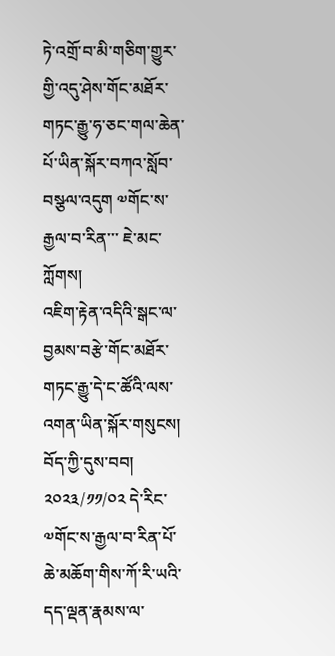ཏེ་འགྲོ་བ་མི་གཅིག་གྱུར་གྱི་འདུ་ཤེས་གོང་མཐོར་གཏང་རྒྱུ་ཧ་ཅང་གལ་ཆེན་པོ་ཡིན་སྐོར་བཀའ་སློབ་བསྩལ་འདུག ༧གོང་ས་རྒྱལ་བ་རིན་་་ ཇེ་མང་ཀློགས།
འཇིག་རྟེན་འདིའི་སྒང་ལ་བྱམས་བརྩེ་གོང་མཐོར་གཏང་རྒྱུ་དེ་ང་ཚོའི་ལས་འགན་ཡིན་སྐོར་གསུངས། བོད་ཀྱི་དུས་བབ། ༢༠༢༣/༡༡/༠༢ དེ་རིང་༧གོང་ས་རྒྱལ་བ་རིན་པོ་ཆེ་མཆོག་གིས་ཀོ་རི་ཡའི་དད་ལྡན་རྣམས་ལ་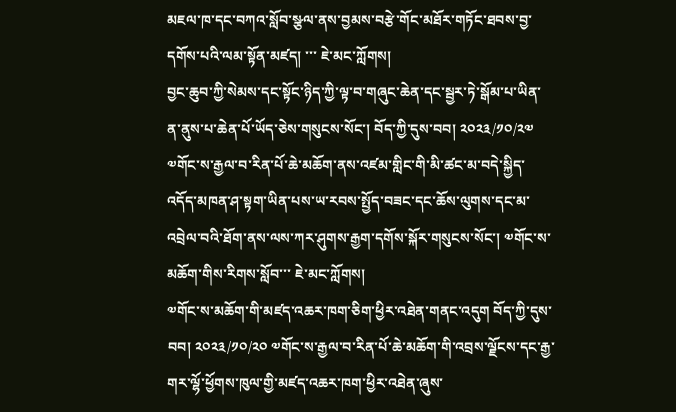མཇལ་ཁ་དང་བཀའ་སློབ་སྩལ་ནས་བྱམས་བརྩེ་གོང་མཐོར་གཏོང་ཐབས་བྱ་དགོས་པའི་ལམ་སྟོན་མཛད། ་་་ ཇེ་མང་ཀློགས།
བྱང་ཆུབ་ཀྱི་སེམས་དང་སྟོང་ཉིད་ཀྱི་ལྟ་བ་གཞུང་ཆེན་དང་སྦྱར་ཏེ་སྒོམ་པ་ཡིན་ན་ནུས་པ་ཆེན་པོ་ཡོད་ཅེས་གསུངས་སོང་། བོད་ཀྱི་དུས་བབ། ༢༠༢༣/༡༠/༢༧ ༧གོང་ས་རྒྱལ་བ་རིན་པོ་ཆེ་མཆོག་ནས་འཛམ་གླིང་གི་མི་ཚང་མ་བདེ་སྐྱིད་འདོད་མཁན་ཤ་སྟག་ཡིན་པས་ཡ་རབས་སྤྱོད་བཟང་དང་ཆོས་ལུགས་དང་མ་འབྲེལ་བའི་ཐོག་ནས་ལས་ཀར་ཤུགས་རྒྱག་དགོས་སྐོར་གསུངས་སོང་། ༧གོང་ས་མཆོག་གིས་རིགས་སློབ་་་ ཇེ་མང་ཀློགས།
༧གོང་ས་མཆོག་གི་མཛད་འཆར་ཁག་ཅིག་ཕྱིར་འཐེན་གནང་འདུག བོད་ཀྱི་དུས་བབ། ༢༠༢༣/༡༠/༢༠ ༧གོང་ས་རྒྱལ་བ་རིན་པོ་ཆེ་མཆོག་གི་འབྲས་ལྗོངས་དང་རྒྱ་གར་ལྷོ་ཕྱོགས་ཁུལ་གྱི་མཛད་འཆར་ཁག་ཕྱིར་འཐེན་ཞུས་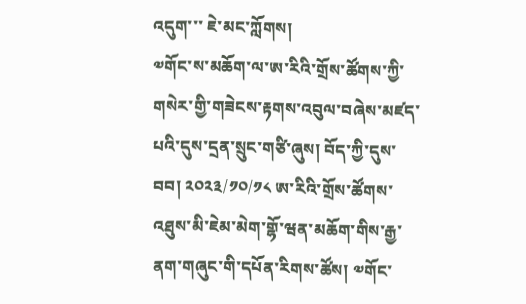འདུག་་་ ཇེ་མང་ཀློགས།
༧གོང་ས་མཆོག་ལ་ཨ་རིའི་གྲོས་ཚོགས་ཀྱི་གསེར་གྱི་གཟེངས་རྟགས་འབུལ་བཞེས་མཛད་པའི་དུས་དྲན་སྲུང་གཙི་ཞུས། བོད་ཀྱི་དུས་བབ། ༢༠༢༣/༡༠/༡༨ ཨ་རིའི་གྲོས་ཚོགས་འཐུས་མི་ཇེམ་མེག་གྷོ་ཝན་མཆོག་གིས་རྒྱ་ནག་གཞུང་གི་དཔོན་རིགས་ཚོས། ༧གོང་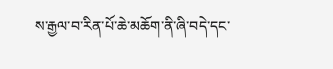ས་རྒྱལ་བ་རིན་པོ་ཆེ་མཆོག་ནི་ཞི་བདེ་དང་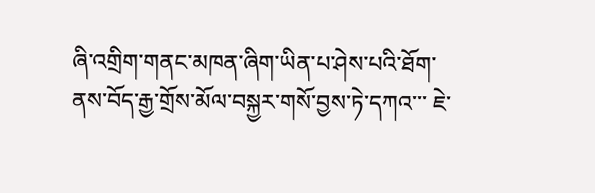ཞི་འགྲིག་གནང་མཁན་ཞིག་ཡིན་པ་ཤེས་པའི་ཐོག་ནས་བོད་རྒྱ་གྲོས་མོལ་བསྐྱར་གསོ་བྱས་ཏེ་དཀའ་་་ ཇེ་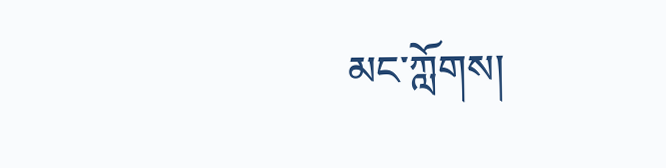མང་ཀློགས།